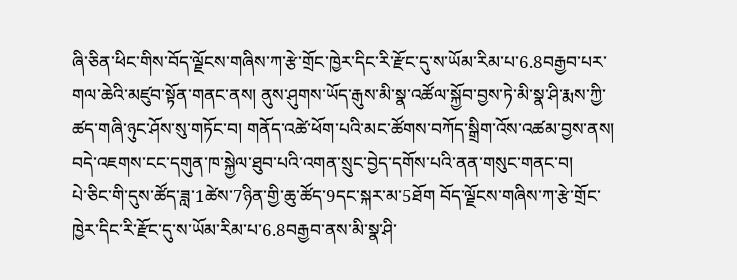ཞི་ཅིན་ཕིང་གིས་བོད་ལྗོངས་གཞིས་ཀ་རྩེ་གྲོང་ཁྱེར་དིང་རི་རྫོང་དུ་ས་ཡོམ་རིམ་པ་6.8བརྒྱབ་པར་གལ་ཆེའི་མཛུབ་སྟོན་གནང་ནས། ནུས་ཤུགས་ཡོད་རྒུས་མི་སྣ་འཚོལ་སྐྱོབ་བྱས་ཏེ་མི་སྣ་ཤི་རྨས་ཀྱི་ཚད་གཞི་ཉུང་ཤོས་སུ་གཏོང་བ། གནོད་འཚེ་ཕོག་པའི་མང་ཚོགས་བཀོད་སྒྲིག་འོས་འཚམ་བྱས་ནས། བདེ་འཇགས་ངང་དགུན་ཁ་སྐྱེལ་ཐུབ་པའི་འགན་སྲུང་བྱེད་དགོས་པའི་ནན་གསུང་གནང་བ།
པེ་ཅིང་གི་དུས་ཚོད་ཟླ་1ཚེས་7ཉིན་གྱི་ཆུ་ཚོད་9དང་སྐར་མ་5ཐོག བོད་ལྗོངས་གཞིས་ཀ་རྩེ་གྲོང་ཁྱེར་དིང་རི་རྫོང་དུ་ས་ཡོམ་རིམ་པ་6.8བརྒྱབ་ནས་མི་སྣ་ཤི་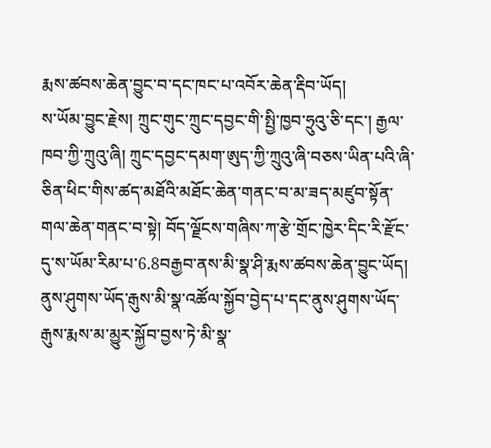རྨས་ཚབས་ཆེན་བྱུང་བ་དང་ཁང་པ་འབོར་ཆེན་རྡིབ་ཡོད།
ས་ཡོམ་བྱུང་རྗེས། ཀྲུང་གུང་ཀྲུང་དབྱང་གི་སྤྱི་ཁྱབ་ཧྲུའུ་ཅི་དང་། རྒྱལ་ཁབ་ཀྱི་ཀྲུའུ་ཞི། ཀྲུང་དབྱང་དམག་ཨུད་ཀྱི་ཀྲུའུ་ཞི་བཅས་ཡིན་པའི་ཞི་ཅིན་ཕིང་གིས་ཚད་མཐོའི་མཐོང་ཆེན་གནང་བ་མ་ཟད་མཛུབ་སྟོན་གལ་ཆེན་གནང་བ་སྟེ། བོད་ལྗོངས་གཞིས་ཀ་རྩེ་གྲོང་ཁྱེར་དིང་རི་རྫོང་དུ་ས་ཡོམ་རིམ་པ་6.8བརྒྱབ་ནས་མི་སྣ་ཤི་རྨས་ཚབས་ཆེན་བྱུང་ཡོད། ནུས་ཤུགས་ཡོད་རྒུས་མི་སྣ་འཚོལ་སྐྱོབ་བྱེད་པ་དང་ནུས་ཤུགས་ཡོད་རྒུས་རྨས་མ་མྱུར་སྐྱོབ་བྱས་ཏེ་མི་སྣ་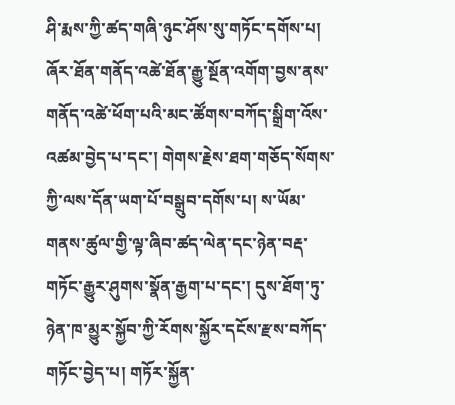ཤི་རྨས་ཀྱི་ཚད་གཞི་ཉུང་ཤོས་སུ་གཏོང་དགོས་པ། ཞོར་ཐོན་གནོད་འཚེ་ཐོན་རྒྱུ་སྔོན་འགོག་བྱས་ནས་གནོད་འཚེ་ཕོག་པའི་མང་ཚོགས་བཀོད་སྒྲིག་འོས་འཚམ་བྱེད་པ་དང་། གེགས་རྗེས་ཐག་གཅོད་སོགས་ཀྱི་ལས་དོན་ཡག་པོ་བསྒྲུབ་དགོས་པ། ས་ཡོམ་གནས་ཚུལ་གྱི་ལྟ་ཞིབ་ཚད་ལེན་དང་ཉེན་བརྡ་གཏོང་རྒྱུར་ཤུགས་སྣོན་རྒྱག་པ་དང་། དུས་ཐོག་ཏུ་ཉེན་ཁ་མྱུར་སྐྱོབ་ཀྱི་རོགས་སྐྱོར་དངོས་རྫས་བཀོད་གཏོང་བྱེད་པ། གཏོར་སྐྱོན་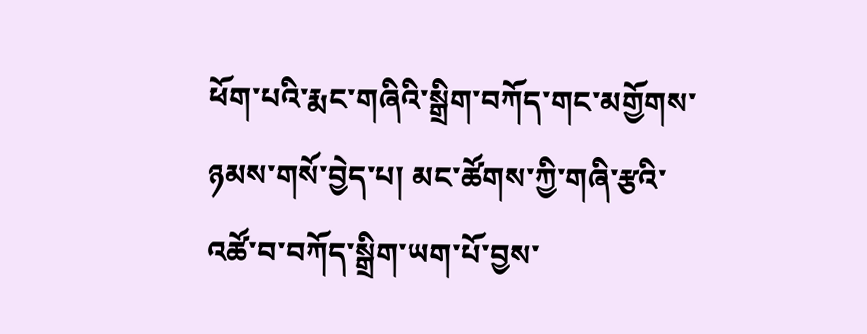ཕོག་པའི་རྨང་གཞིའི་སྒྲིག་བཀོད་གང་མགྱོགས་ཉམས་གསོ་བྱེད་པ། མང་ཚོགས་ཀྱི་གཞི་རྩའི་འཚོ་བ་བཀོད་སྒྲིག་ཡག་པོ་བྱས་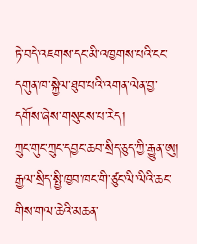ཏེ་བདེ་འཇགས་དང་མི་འཁྱགས་པའི་ངང་དགུན་ཁ་སྐྱེལ་ཐུབ་པའི་འགན་ལེན་བྱ་དགོས་ཞེས་གསུངས་པ་རེད།
ཀྲུང་གུང་ཀྲུང་དབྱང་ཆབ་སྲིད་ཅུད་ཀྱི་རྒྱུན་ཨུ། རྒྱལ་སྲིད་སྤྱི་ཁྱབ་ཁང་གི་ཙུང་ལི་ལིའི་ཆང་གིས་གལ་ཆེའི་མཆན་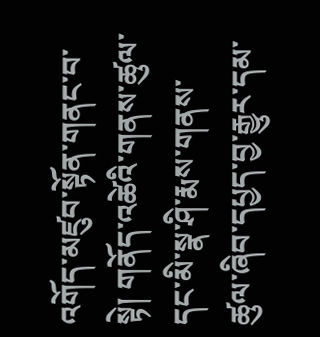འགོད་མཛུབ་སྟོན་གནང་བ་སྟེ། གནོད་འཚེའི་གནས་ཚུལ་དང་མི་སྣ་ཤི་རྨས་གནས་ཚུལ་ཞིབ་དཔྱད་བྱ་རྒྱུར་དམ་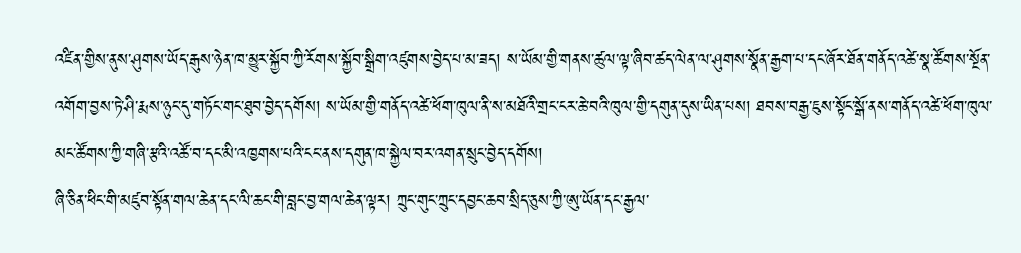འཛིན་གྱིས་ནུས་ཤུགས་ཡོད་རྒུས་ཉེན་ཁ་མྱུར་སྐྱོབ་ཀྱི་རོགས་སྐྱོབ་སྒྲིག་འཛུགས་བྱེད་པ་མ་ཟད། ས་ཡོམ་གྱི་གནས་ཚུལ་ལྟ་ཞིབ་ཚད་ལེན་ལ་ཤུགས་སྣོན་རྒྱག་པ་དང་ཞོར་ཐོན་གནོད་འཚེ་སྣ་ཚོགས་སྔོན་འགོག་བྱས་ཏེ་ཤི་རྨས་ཉུང་དུ་གཏོང་གང་ཐུབ་བྱེད་དགོས། ས་ཡོམ་གྱི་གནོད་འཚེ་ཕོག་ཁུལ་ནི་ས་མཐོའི་གྲང་ངར་ཆེ་བའི་ཁུལ་གྱི་དགུན་དུས་ཡིན་པས། ཐབས་བརྒྱ་ཇུས་སྟོང་སྒོ་ནས་གནོད་འཚེ་ཕོག་ཁུལ་མང་ཚོགས་ཀྱི་གཞི་རྩའི་འཚོ་བ་དང་མི་འཁྱགས་པའི་ངང་ནས་དགུན་ཁ་སྐྱེལ་བར་འགན་སྲུང་བྱེད་དགོས།
ཞི་ཅིན་ཕིང་གི་མཛུབ་སྟོན་གལ་ཆེན་དང་ལི་ཆང་གི་བླང་བྱ་གལ་ཆེན་ལྟར། ཀྲུང་གུང་ཀྲུང་དབྱང་ཆབ་སྲིད་ཅུས་ཀྱི་ཨུ་ཡོན་དང་རྒྱལ་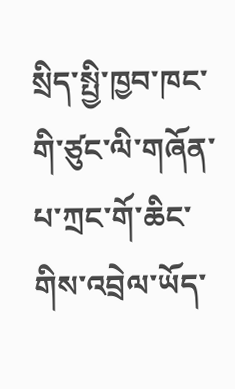སྲིད་སྤྱི་ཁྱབ་ཁང་གི་ཙུང་ལི་གཞོན་པ་ཀྲང་གོ་ཆིང་གིས་འབྲེལ་ཡོད་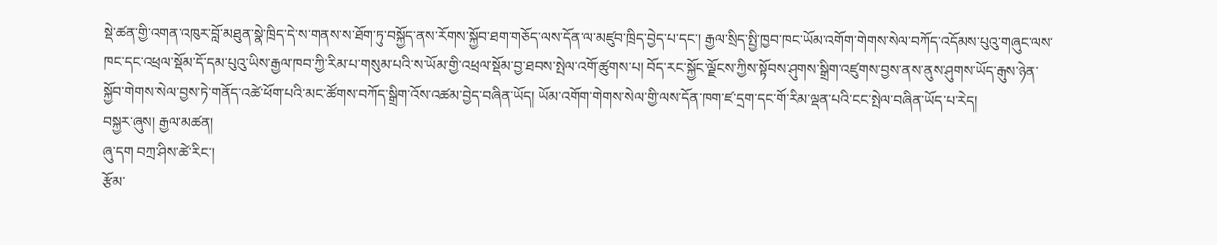སྡེ་ཚན་གྱི་འགན་འཁུར་བློ་མཐུན་སྣེ་ཁྲིད་དེ་ས་གནས་ས་ཐོག་ཏུ་བསྐྱོད་ནས་རོགས་སྐྱོབ་ཐག་གཅོད་ལས་དོན་ལ་མཛུབ་ཁྲིད་བྱེད་པ་དང་། རྒྱལ་སྲིད་སྤྱི་ཁྱབ་ཁང་ཡོམ་འགོག་གེགས་སེལ་བཀོད་འདོམས་པུའུ་གཞུང་ལས་ཁང་དང་འཕྲལ་སྡོམ་དོ་དམ་པུའུ་ཡིས་རྒྱལ་ཁབ་ཀྱི་རིམ་པ་གསུམ་པའི་ས་ཡོམ་གྱི་འཕྲལ་སྡོམ་བྱ་ཐབས་སྤེལ་འགོ་ཚུགས་པ། བོད་རང་སྐྱོང་ལྗོངས་ཀྱིས་སྟོབས་ཤུགས་སྒྲིག་འཛུགས་བྱས་ནས་ནུས་ཤུགས་ཡོད་རྒུས་ཉེན་སྐྱོབ་གེགས་སེལ་བྱས་ཏེ་གནོད་འཚེ་ཕོག་པའི་མང་ཚོགས་བཀོད་སྒྲིག་འོས་འཚམ་བྱེད་བཞིན་ཡོད། ཡོམ་འགོག་གེགས་སེལ་གྱི་ལས་དོན་ཁག་ཛ་དྲག་དང་གོ་རིམ་ལྡན་པའི་ངང་སྤེལ་བཞིན་ཡོད་པ་རེད།
བསྐྱར་ཞུས། རྒྱལ་མཚན།
ཞུ་དག བཀྲ་ཤིས་ཚེ་རིང་།
རྩོམ་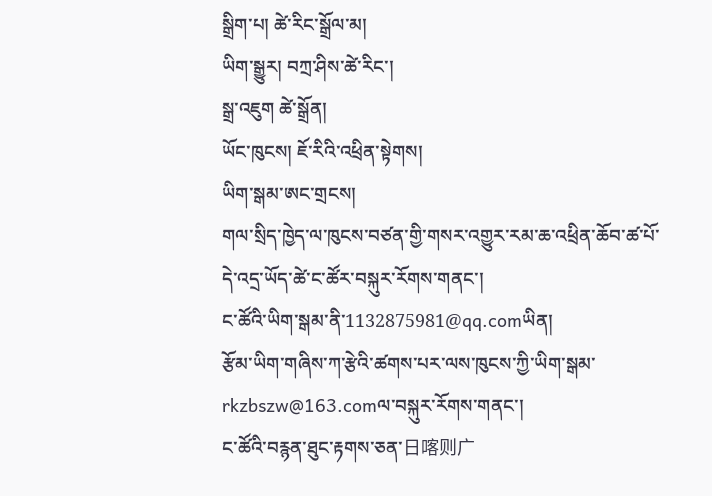སྒྲིག་པ། ཚེ་རིང་སྒྲོལ་མ།
ཡིག་སྒྱུར། བཀྲ་ཤིས་ཚེ་རིང་།
སྒྲ་འཇུག ཚེ་སྒྲོན།
ཡོང་ཁུངས། ཇོ་རིའི་འཕྲིན་སྟེགས།
ཡིག་སྒམ་ཨང་གྲངས།
གལ་སྲིད་ཁྱེད་ལ་ཁུངས་བཙན་གྱི་གསར་འགྱུར་རམ་ཆ་འཕྲིན་ཆོབ་ཚ་པོ་དེ་འདྲ་ཡོད་ཚེ་ང་ཚོར་བསྐུར་རོགས་གནང་།
ང་ཚོའི་ཡིག་སྒམ་ནི་1132875981@qq.comཡིན།
རྩོམ་ཡིག་གཞིས་ཀ་རྩེའི་ཚགས་པར་ལས་ཁུངས་ཀྱི་ཡིག་སྒམ་rkzbszw@163.comལ་བསྐུར་རོགས་གནང་།
ང་ཚོའི་བརྙན་ཐུང་རྟགས་ཅན་日喀则广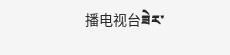播电视台ཟེར་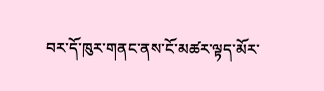བར་དོ་ཁུར་གནང་ནས་ངོ་མཚར་ལྟད་མོར་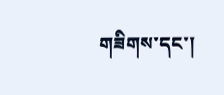གཟིགས་དང་།